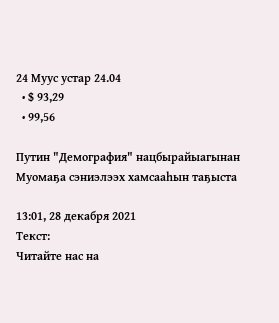24 Муус устар 24.04
  • $ 93,29
  • 99,56

Путин "Демография" нацбырайыагынан Муомаҕа сэниэлээх хамсааһын таҕыста

13:01, 28 декабря 2021
Текст:
Читайте нас на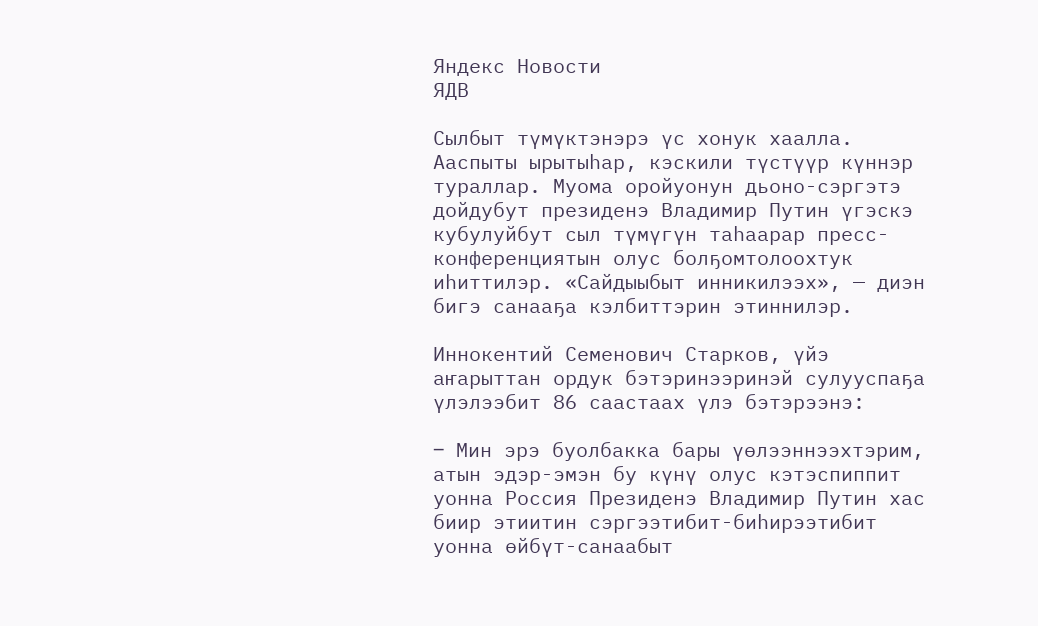Яндекс Новости
ЯДВ

Сылбыт түмүктэнэрэ үс хонук хаалла. Ааспыты ырытыһар, кэскили түстүүр күннэр тураллар. Муома оройуонун дьоно-сэргэтэ дойдубут президенэ Владимир Путин үгэскэ кубулуйбут сыл түмүгүн таһаарар пресс-конференциятын олус болҕомтолоохтук иһиттилэр. «Сайдыыбыт инникилээх», — диэн бигэ санааҕа кэлбиттэрин этиннилэр.

Иннокентий Семенович Старков, үйэ аҥарыттан ордук бэтэринээринэй сулууспаҕа үлэлээбит 86 саастаах үлэ бэтэрээнэ:

‒ Мин эрэ буолбакка бары үөлээннээхтэрим, атын эдэр-эмэн бу күнү олус кэтэспиппит уонна Россия Президенэ Владимир Путин хас биир этиитин сэргээтибит-биһирээтибит уонна өйбүт-санаабыт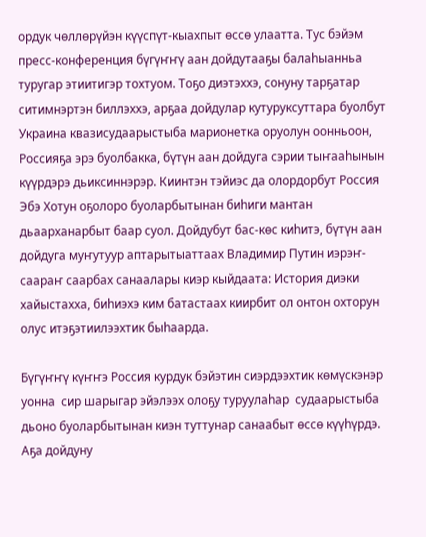ордук чөллөрүйэн күүспүт-кыахпыт өссө улаатта. Тус бэйэм пресс-конференция бүгүҥҥү аан дойдутааҕы балаһыанньа туругар этиитигэр тохтуом. Тоҕо диэтэххэ, сонуну тарҕатар ситимнэртэн биллэххэ, арҕаа дойдулар кутуруксуттара буолбут Украина квазисудаарыстыба марионетка оруолун оонньоон, Россияҕа эрэ буолбакка, бүтүн аан дойдуга сэрии тыҥааһынын күүрдэрэ дьиксиннэрэр. Киинтэн тэйиэс да олордорбут Россия Эбэ Хотун оҕолоро буоларбытынан биһиги мантан дьаарханарбыт баар суол. Дойдубут бас-көс киһитэ, бүтүн аан дойдуга муҥутуур аптарытыаттаах Владимир Путин иэрэҥ-саараҥ саарбах санаалары киэр кыйдаата: История диэки хайыстахха, биһиэхэ ким батастаах киирбит ол онтон охторун олус итэҕэтиилээхтик быһаарда.

Бүгүҥҥү күҥҥэ Россия курдук бэйэтин сиэрдээхтик көмүскэнэр уонна  сир шарыгар эйэлээх олоҕу туруулаһар  судаарыстыба дьоно буоларбытынан киэн туттунар санаабыт өссө күүһүрдэ. Аҕа дойдуну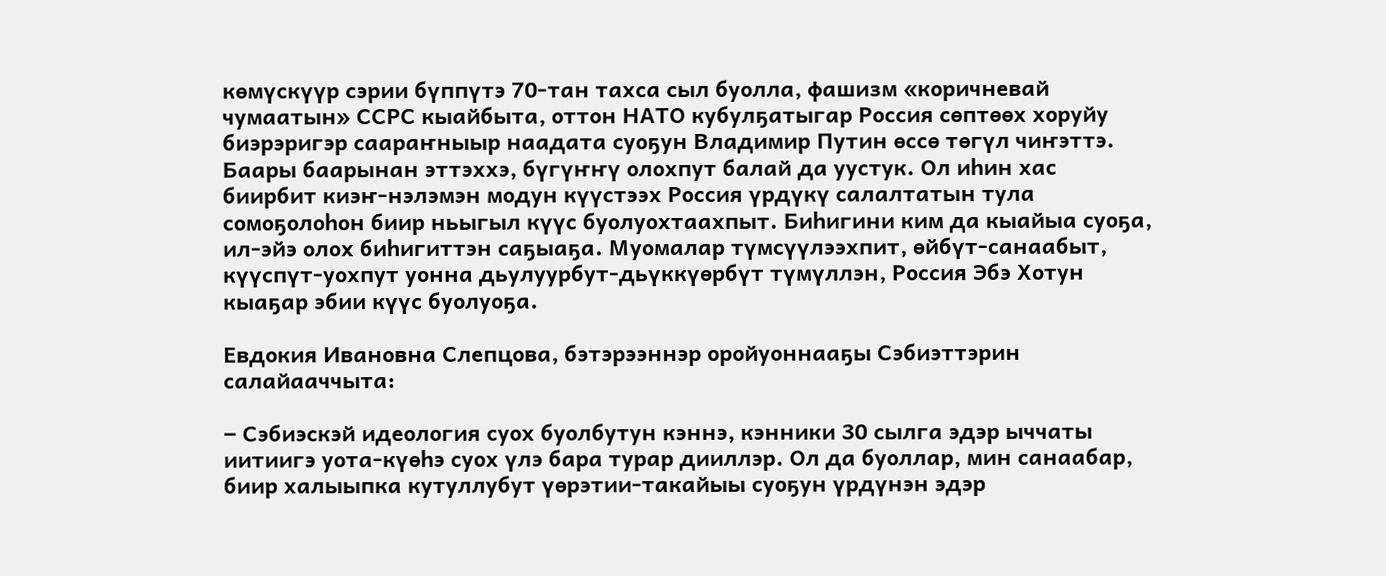көмүскүүр сэрии бүппүтэ 70-тан тахса сыл буолла, фашизм «коричневай чумаатын» ССРС кыайбыта, оттон НАТО кубулҕатыгар Россия сөптөөх хоруйу биэрэригэр саараҥныыр наадата суоҕун Владимир Путин өссө төгүл чиҥэттэ. Баары баарынан эттэххэ, бүгүҥҥү олохпут балай да уустук. Ол иһин хас биирбит киэҥ-нэлэмэн модун күүстээх Россия үрдүкү салалтатын тула сомоҕолоһон биир ньыгыл күүс буолуохтаахпыт. Биһигини ким да кыайыа суоҕа, ил-эйэ олох биһигиттэн саҕыаҕа. Муомалар түмсүүлээхпит, өйбүт-санаабыт, күүспүт-уохпут уонна дьулуурбут-дьүккүөрбүт түмүллэн, Россия Эбэ Хотун кыаҕар эбии күүс буолуоҕа.

Евдокия Ивановна Слепцова, бэтэрээннэр оройуоннааҕы Сэбиэттэрин салайааччыта:

‒ Сэбиэскэй идеология суох буолбутун кэннэ, кэнники 30 сылга эдэр ыччаты иитиигэ уота-күөһэ суох үлэ бара турар дииллэр. Ол да буоллар, мин санаабар, биир халыыпка кутуллубут үөрэтии-такайыы суоҕун үрдүнэн эдэр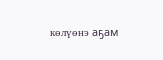көлүөнэ аҕам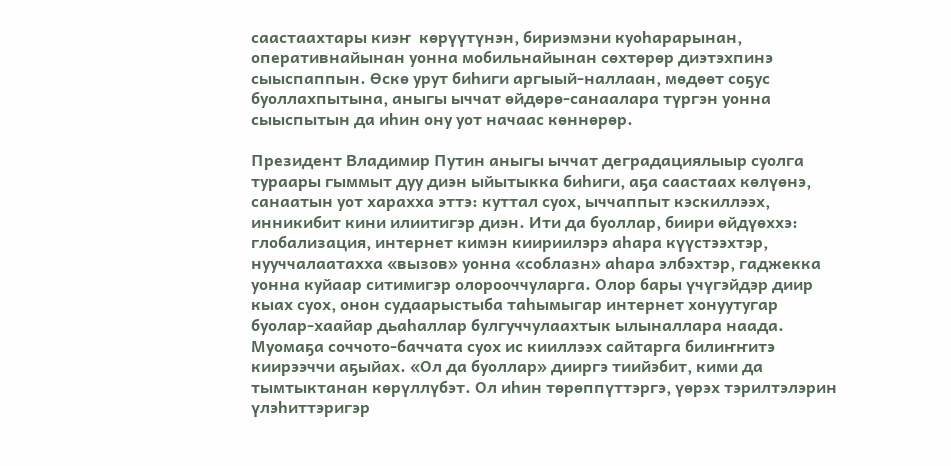саастаахтары киэҥ  көрүүтүнэн, бириэмэни куоһарарынан, оперативнайынан уонна мобильнайынан сөхтөрөр диэтэхпинэ сыыспаппын. Өскө урут биһиги аргыый-наллаан, мөдөөт соҕус буоллахпытына, аныгы ыччат өйдөрө-санаалара түргэн уонна сыыспытын да иһин ону уот начаас көннөрөр.

Президент Владимир Путин аныгы ыччат деградациялыыр суолга тураары гыммыт дуу диэн ыйытыкка биһиги, аҕа саастаах көлүөнэ, санаатын уот харахха эттэ: куттал суох, ыччаппыт кэскиллээх, инникибит кини илиитигэр диэн. Ити да буоллар, биири өйдүөххэ:  глобализация, интернет кимэн киириилэрэ аһара күүстээхтэр, нууччалаатахха «вызов» уонна «соблазн» аһара элбэхтэр, гаджекка уонна куйаар ситимигэр олорооччуларга. Олор бары үчүгэйдэр диир кыах суох, онон судаарыстыба таһымыгар интернет хонуутугар буолар-хаайар дьаһаллар булгуччулаахтык ылыналлара наада. Муомаҕа соччото-баччата суох ис кииллээх сайтарга билиҥҥитэ киирээччи аҕыйах. «Ол да буоллар» дииргэ тиийэбит, кими да  тымтыктанан көрүллүбэт. Ол иһин төрөппүттэргэ, үөрэх тэрилтэлэрин үлэһиттэригэр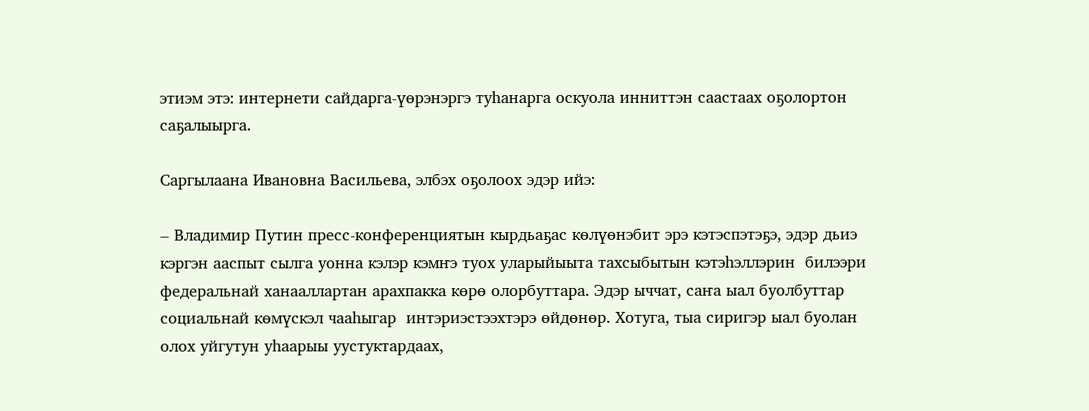этиэм этэ: интернети сайдарга-үөрэнэргэ туһанарга оскуола инниттэн саастаах оҕолортон саҕалыырга.

Саргылаана Ивановна Васильева, элбэх оҕолоох эдэр ийэ:

‒ Владимир Путин пресс-конференциятын кырдьаҕас көлүөнэбит эрэ кэтэспэтэҕэ, эдэр дьиэ кэргэн ааспыт сылга уонна кэлэр кэмҥэ туох уларыйыыта тахсыбытын кэтэһэллэрин  билээри федеральнай ханааллартан арахпакка көрө олорбуттара. Эдэр ыччат, саҥа ыал буолбуттар социальнай көмүскэл чааһыгар  интэриэстээхтэрэ өйдөнөр. Хотуга, тыа сиригэр ыал буолан олох уйгутун уһаарыы уустуктардаах,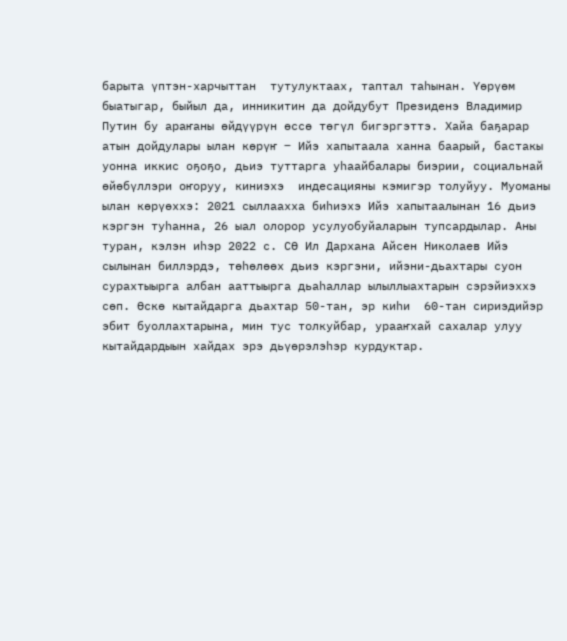барыта үптэн-харчыттан  тутулуктаах, таптал таһынан. Үөрүөм быатыгар, быйыл да, инникитин да дойдубут Президенэ Владимир Путин бу араҥаны өйдүүрүн өссө төгүл бигэргэттэ. Хайа баҕарар атын дойдулары ылан көрүҥ ‒ Ийэ хапытаала ханна баарый, бастакы уонна иккис оҕоҕо, дьиэ туттарга уһаайбалары биэрии, социальнай өйөбүллэри оҥоруу, киниэхэ  индесацияны кэмигэр толуйуу. Муоманы ылан көрүөххэ: 2021 сыллаахха биһиэхэ Ийэ хапытаалынан 16 дьиэ кэргэн туһанна, 26 ыал олорор усулуобуйаларын тупсардылар. Аны туран, кэлэн иһэр 2022 с. СӨ Ил Дархана Айсен Николаев Ийэ сылынан биллэрдэ, төһөлөөх дьиэ кэргэни, ийэни-дьахтары суон сурахтыырга албан ааттыырга дьаһаллар ылыллыахтарын сэрэйиэххэ сөп. Өскө кытайдарга дьахтар 50-тан, эр киһи  60-тан сириэдийэр эбит буоллахтарына, мин тус толкуйбар, урааҥхай сахалар улуу кытайдардыын хайдах эрэ дьүөрэлэһэр курдуктар.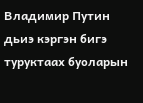Владимир Путин дьиэ кэргэн бигэ туруктаах буоларын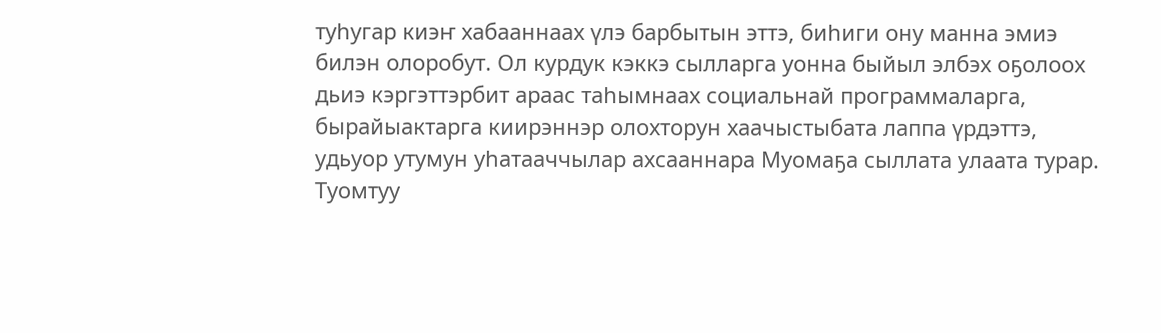туһугар киэҥ хабааннаах үлэ барбытын эттэ, биһиги ону манна эмиэ билэн олоробут. Ол курдук кэккэ сылларга уонна быйыл элбэх оҕолоох дьиэ кэргэттэрбит араас таһымнаах социальнай программаларга, бырайыактарга киирэннэр олохторун хаачыстыбата лаппа үрдэттэ,  удьуор утумун уһатааччылар ахсааннара Муомаҕа сыллата улаата турар. Туомтуу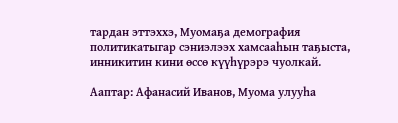тардан эттэххэ, Муомаҕа демография политикатыгар сэниэлээх хамсааһын таҕыста, инникитин кини өссө күүһүрэрэ чуолкай.

Ааптар: Афанасий Иванов, Муома улууһа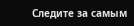Следите за самым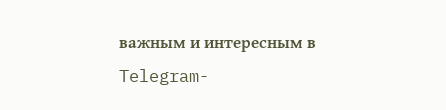важным и интересным в Telegram-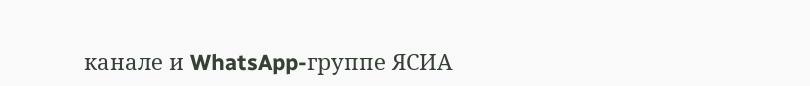канале и WhatsApp-группе ЯСИА